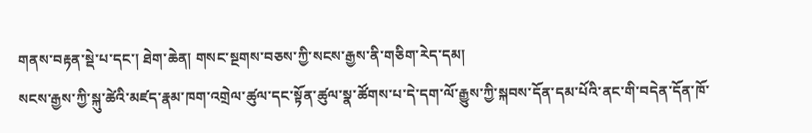གནས་བརྟན་སྡེ་པ་དང་། ཐེག་ཆེན། གསང་སྔགས་བཅས་ཀྱི་སངས་རྒྱས་ནི་གཅིག་རེད་དམ།
སངས་རྒྱས་ཀྱི་སྐུ་ཚེའི་མཛད་རྣམ་ཁག་འགྲེལ་ཚུལ་དང་སྟོན་ཚུལ་སྣ་ཚོགས་པ་དེ་དག་ལོ་རྒྱུས་ཀྱི་སྐབས་དོན་དམ་པོའི་ནང་གི་བདེན་དོན་ཁོ་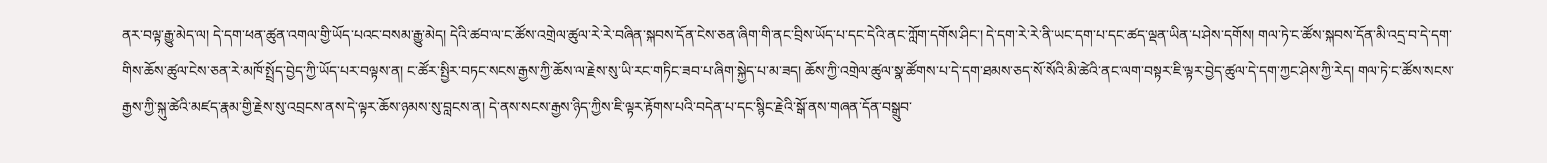ནར་བལྟ་རྒྱུ་མེད་ལ། དེ་དག་ཕན་ཚུན་འགལ་གྱི་ཡོད་པའང་བསམ་རྒྱུ་མེད། དེའི་ཚབ་ལ་ང་ཚོས་འགྲེལ་ཚུལ་རེ་རེ་བཞིན་སྐབས་དོན་ངེས་ཅན་ཞིག་གི་ནང་བྲིས་ཡོད་པ་དང་དེའི་ནང་ཀློག་དགོས་ཤིང་། དེ་དག་རེ་རེ་ནི་ཡང་དག་པ་དང་ཚད་ལྡན་ཡིན་པ་ཤེས་དགོས། གལ་ཏེ་ང་ཚོས་སྐབས་དོན་མི་འདྲ་བ་དེ་དག་གིས་ཆོས་ཚུལ་ངེས་ཅན་རེ་མཁོ་སྤྲོད་བྱེད་ཀྱི་ཡོད་པར་བལྟས་ན། ང་ཚོར་སྤྱིར་བཏང་སངས་རྒྱས་ཀྱི་ཆོས་ལ་རྗེས་སུ་ཡི་རང་གཏིང་ཟབ་པ་ཞིག་སྐྱེད་པ་མ་ཟད། ཆོས་ཀྱི་འགྲེལ་ཚུལ་སྣ་ཚོགས་པ་དེ་དག་ཐམས་ཅད་སོ་སོའི་མི་ཚེའི་ནང་ལག་བསྟར་ཇི་ལྟར་བྱེད་ཚུལ་དེ་དག་ཀྱང་ཤེས་ཀྱི་རེད། གལ་ཏེ་ང་ཚོས་སངས་རྒྱས་ཀྱི་སྐུ་ཚེའི་མཛད་རྣམ་གྱི་རྗེས་སུ་འབྲངས་ནས་དེ་ལྟར་ཆོས་ཉམས་སུ་བླངས་ན། དེ་ནས་སངས་རྒྱས་ཉིད་ཀྱིས་ཇི་ལྟར་རྟོགས་པའི་བདེན་པ་དང་སྙིང་རྗེའི་སྒོ་ནས་གཞན་དོན་བསྒྲུབ་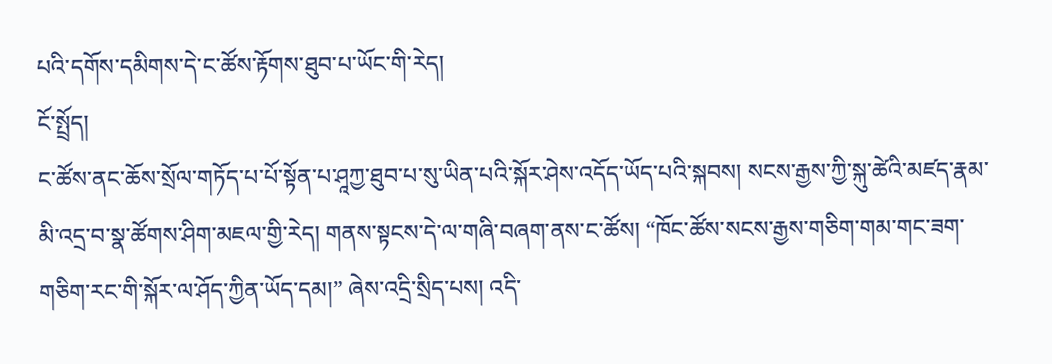པའི་དགོས་དམིགས་དེ་ང་ཚོས་རྟོགས་ཐུབ་པ་ཡོང་གི་རེད།
ངོ་སྤྲོད།
ང་ཚོས་ནང་ཆོས་སྲོལ་གཏོད་པ་པོ་སྟོན་པ་ཤཱཀྱ་ཐུབ་པ་སུ་ཡིན་པའི་སྐོར་ཤེས་འདོད་ཡོད་པའི་སྐབས། སངས་རྒྱས་ཀྱི་སྐུ་ཚེའི་མཛད་རྣམ་མི་འདྲ་བ་སྣ་ཚོགས་ཤིག་མཇལ་གྱི་རེད། གནས་སྟངས་དེ་ལ་གཞི་བཞག་ནས་ང་ཚོས། “ཁོང་ཚོས་སངས་རྒྱས་གཅིག་གམ་གང་ཟག་གཅིག་རང་གི་སྐོར་ལ་ཤོད་ཀྱིན་ཡོད་དམ།” ཞེས་འདྲི་སྲིད་པས། འདི་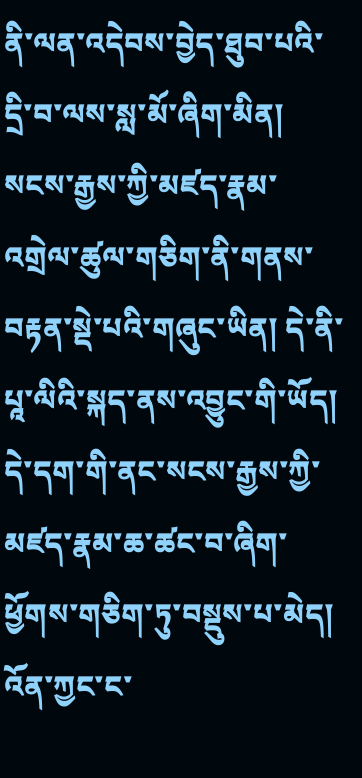ནི་ལན་འདེབས་བྱེད་ཐུབ་པའི་དྲི་བ་ལས་སླ་མོ་ཞིག་མིན།
སངས་རྒྱས་ཀྱི་མཛད་རྣམ་འགྲེལ་ཚུལ་གཅིག་ནི་གནས་བརྟན་སྡེ་པའི་གཞུང་ཡིན། དེ་ནི་པཱ་ལིའི་སྐད་ནས་འབྱུང་གི་ཡོད། དེ་དག་གི་ནང་སངས་རྒྱས་ཀྱི་མཛད་རྣམ་ཆ་ཚང་བ་ཞིག་ཕྱོགས་གཅིག་ཏུ་བསྡུས་པ་མེད། འོན་ཀྱང་ང་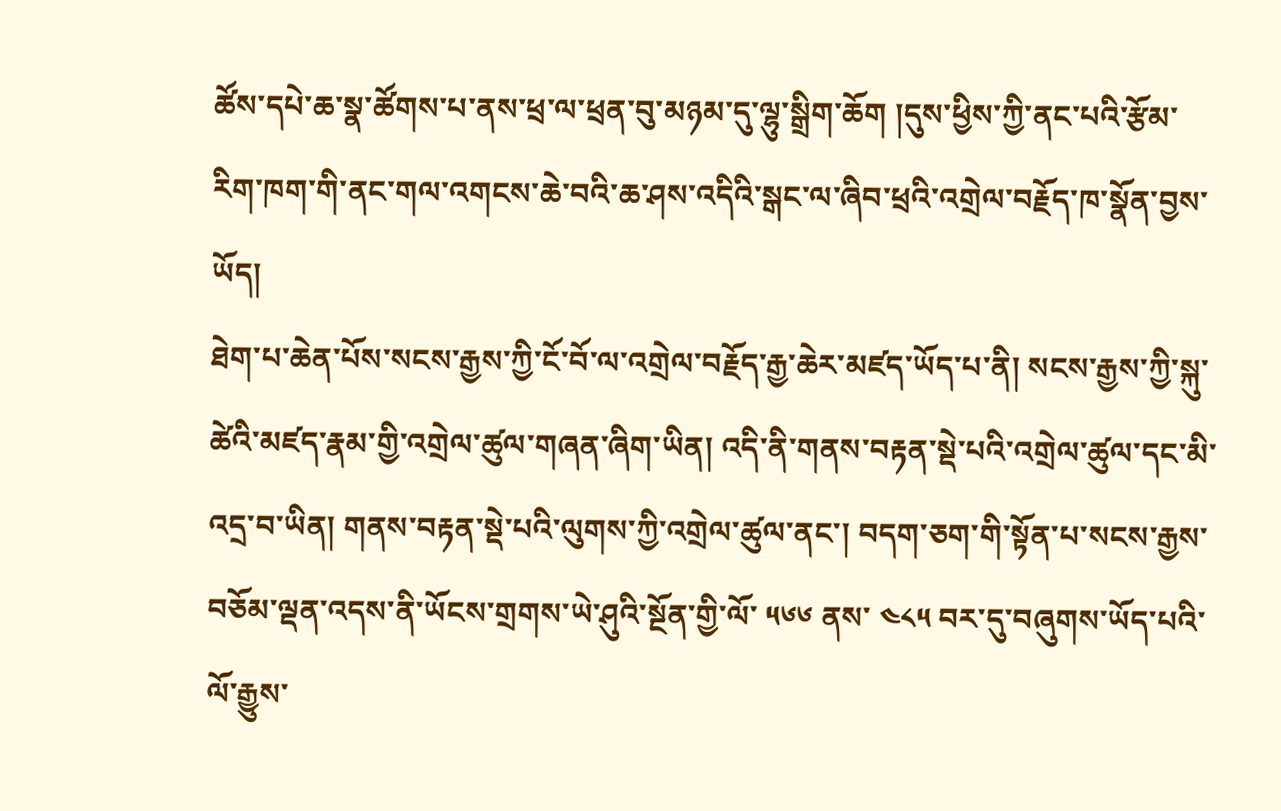ཚོས་དཔེ་ཆ་སྣ་ཚོགས་པ་ནས་ཕྲ་ལ་ཕྲན་བུ་མཉམ་དུ་ལྷུ་སྒྲིག་ཆོག །དུས་ཕྱིས་ཀྱི་ནང་པའི་རྩོམ་རིག་ཁག་གི་ནང་གལ་འགངས་ཆེ་བའི་ཆ་ཤས་འདིའི་སྒང་ལ་ཞིབ་ཕྲའི་འགྲེལ་བརྗོད་ཁ་སྣོན་བྱས་ཡོད།
ཐེག་པ་ཆེན་པོས་སངས་རྒྱས་ཀྱི་ངོ་བོ་ལ་འགྲེལ་བརྗོད་རྒྱ་ཆེར་མཛད་ཡོད་པ་ནི། སངས་རྒྱས་ཀྱི་སྐུ་ཚེའི་མཛད་རྣམ་གྱི་འགྲེལ་ཚུལ་གཞན་ཞིག་ཡིན། འདི་ནི་གནས་བརྟན་སྡེ་པའི་འགྲེལ་ཚུལ་དང་མི་འདྲ་བ་ཡིན། གནས་བརྟན་སྡེ་པའི་ལུགས་ཀྱི་འགྲེལ་ཚུལ་ནང་། བདག་ཅག་གི་སྟོན་པ་སངས་རྒྱས་བཅོམ་ལྡན་འདས་ནི་ཡོངས་གྲགས་ཡེ་ཤུའི་སྔོན་གྱི་ལོ་ ༥༦༦ ནས་ ༤༨༥ བར་དུ་བཞུགས་ཡོད་པའི་ལོ་རྒྱུས་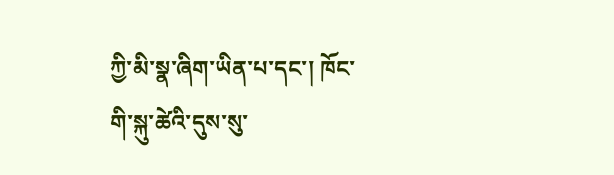ཀྱི་མི་སྣ་ཞིག་ཡིན་པ་དང་། ཁོང་གི་སྐུ་ཚེའི་དུས་སུ་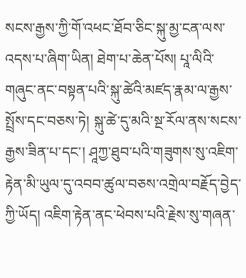སངས་རྒྱས་ཀྱི་གོ་འཕང་ཐོབ་ཅིང་སྐུ་མྱ་ངན་ལས་འདས་པ་ཞིག་ཡིན། ཐེག་པ་ཆེན་པོས། པཱ་ལིའི་གཞུང་ནང་བསྟན་པའི་སྐུ་ཚེའི་མཛད་རྣམ་ལ་རྒྱས་སྤྲོས་དང་བཅས་ཏེ། སྐུ་ཚེ་དུ་མའི་སྔ་རོལ་ནས་སངས་རྒྱས་ཟིན་པ་དང་། ཤཱཀྱ་ཐུབ་པའི་གཟུགས་སུ་འཇིག་རྟེན་མི་ཡུལ་དུ་འབབ་ཚུལ་བཅས་འགྲེལ་བརྗོད་བྱེད་ཀྱི་ཡོད། འཇིག་རྟེན་ནང་ཕེབས་པའི་རྗེས་སུ་གཞན་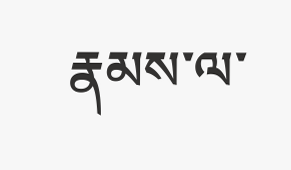རྣམས་ལ་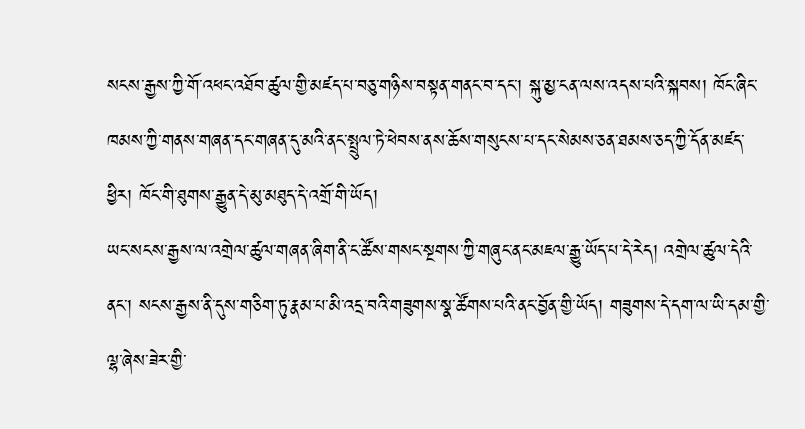སངས་རྒྱས་ཀྱི་གོ་འཕང་འཐོབ་ཚུལ་གྱི་མཛད་པ་བཅུ་གཉིས་བསྟན་གནང་བ་དང་། སྐུ་མྱ་ངན་ལས་འདས་པའི་སྐབས། ཁོང་ཞིང་ཁམས་ཀྱི་གནས་གཞན་དང་གཞན་དུ་མའི་ནང་སྤྲུལ་ཏེ་ཕེབས་ནས་ཆོས་གསུངས་པ་དང་སེམས་ཅན་ཐམས་ཅད་ཀྱི་དོན་མཛད་ཕྱིར། ཁོང་གི་ཐུགས་རྒྱུན་དེ་མུ་མཐུད་དེ་འགྲོ་གི་ཡོད།
ཡང་སངས་རྒྱས་ལ་འགྲེལ་ཚུལ་གཞན་ཞིག་ནི་ང་ཚོས་གསང་སྔགས་ཀྱི་གཞུང་ནང་མཇལ་རྒྱུ་ཡོད་པ་དེ་རེད། འགྲེལ་ཚུལ་དེའི་ནང་། སངས་རྒྱས་ནི་དུས་གཅིག་ཏུ་རྣམ་པ་མི་འདྲ་བའི་གཟུགས་སྣ་ཚོགས་པའི་ནང་བྱོན་གྱི་ཡོད། གཟུགས་དེ་དག་ལ་ཡི་དམ་གྱི་ལྷ་ཞེས་ཟེར་གྱི་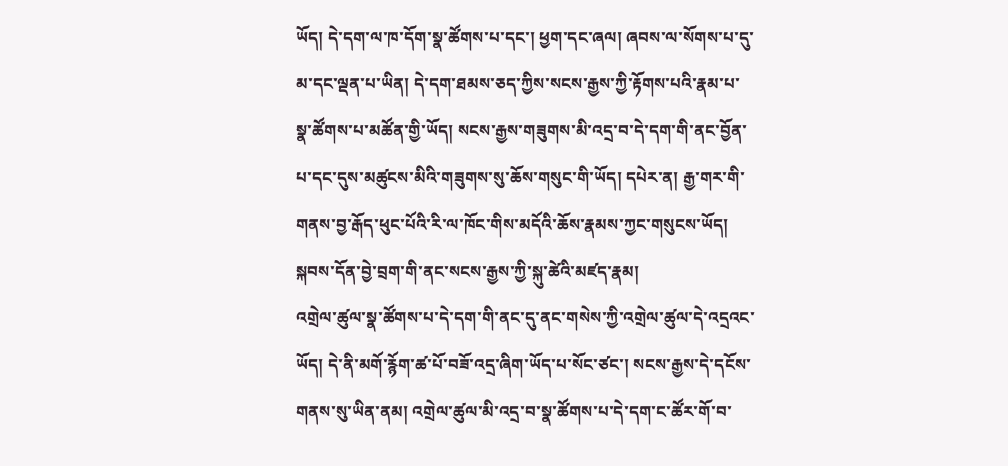ཡོད། དེ་དག་ལ་ཁ་དོག་སྣ་ཚོགས་པ་དང་། ཕྱག་དང་ཞལ། ཞབས་ལ་སོགས་པ་དུ་མ་དང་ལྡན་པ་ཡིན། དེ་དག་ཐམས་ཅད་ཀྱིས་སངས་རྒྱས་ཀྱི་རྟོགས་པའི་རྣམ་པ་སྣ་ཚོགས་པ་མཚོན་གྱི་ཡོད། སངས་རྒྱས་གཟུགས་མི་འདྲ་བ་དེ་དག་གི་ནང་བྱོན་པ་དང་དུས་མཚུངས་མིའི་གཟུགས་སུ་ཆོས་གསུང་གི་ཡོད། དཔེར་ན། རྒྱ་གར་གི་གནས་བྱ་རྒོད་ཕུང་པོའི་རི་ལ་ཁོང་གིས་མདོའི་ཆོས་རྣམས་ཀྱང་གསུངས་ཡོད།
སྐབས་དོན་བྱེ་བྲག་གི་ནང་སངས་རྒྱས་ཀྱི་སྐུ་ཚེའི་མཛད་རྣམ།
འགྲེལ་ཚུལ་སྣ་ཚོགས་པ་དེ་དག་གི་ནང་དུ་ནང་གསེས་ཀྱི་འགྲེལ་ཚུལ་དེ་འདྲའང་ཡོད། དེ་ནི་མགོ་རྙོག་ཚ་པོ་བཟོ་འདྲ་ཞིག་ཡོད་པ་སོང་ཙང་། སངས་རྒྱས་དེ་དངོས་གནས་སུ་ཡིན་ནམ། འགྲེལ་ཚུལ་མི་འདྲ་བ་སྣ་ཚོགས་པ་དེ་དག་ང་ཚོར་གོ་བ་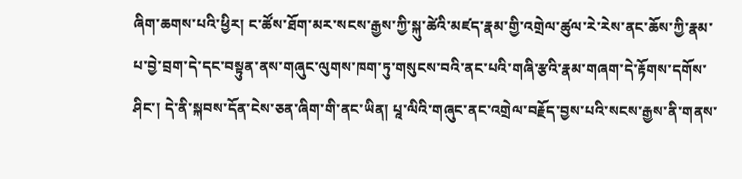ཞིག་ཆགས་པའི་ཕྱིར། ང་ཚོས་ཐོག་མར་སངས་རྒྱས་ཀྱི་སྐུ་ཚེའི་མཛད་རྣམ་གྱི་འགྲེལ་ཚུལ་རེ་རེས་ནང་ཆོས་ཀྱི་རྣམ་པ་བྱེ་བྲག་དེ་དང་བསྟུན་ནས་གཞུང་ལུགས་ཁག་ཏུ་གསུངས་བའི་ནང་པའི་གཞི་རྩའི་རྣམ་གཞག་དེ་རྟོགས་དགོས་ཤིང་། དེ་ནི་སྐབས་དོན་ངེས་ཅན་ཞིག་གི་ནང་ཡིན། པཱ་ལིའི་གཞུང་ནང་འགྲེལ་བརྗོད་བྱས་པའི་སངས་རྒྱས་ནི་གནས་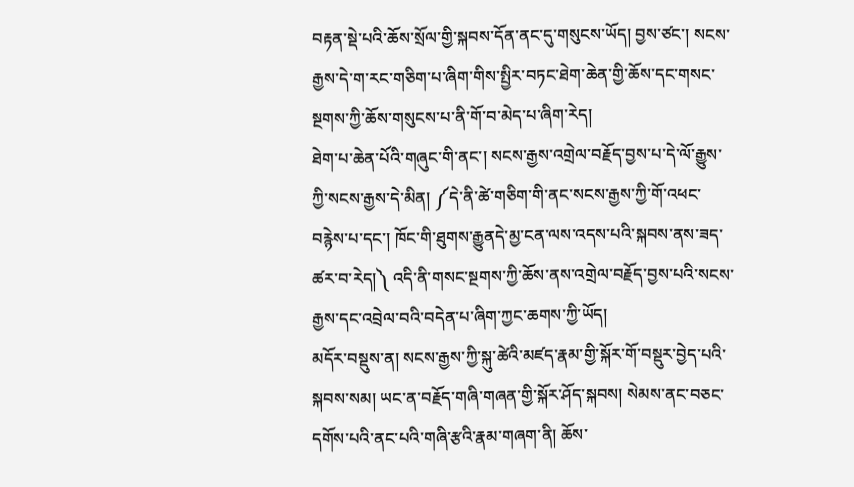བརྟན་སྡེ་པའི་ཆོས་སྲོལ་གྱི་སྐབས་དོན་ནང་དུ་གསུངས་ཡོད། བྱས་ཙང་། སངས་རྒྱས་དེ་ག་རང་གཅིག་པ་ཞིག་གིས་སྤྱིར་བཏང་ཐེག་ཆེན་གྱི་ཆོས་དང་གསང་སྔགས་ཀྱི་ཆོས་གསུངས་པ་ནི་གོ་བ་མེད་པ་ཞིག་རེད།
ཐེག་པ་ཆེན་པོའི་གཞུང་གི་ནང་། སངས་རྒྱས་འགྲེལ་བརྗོད་བྱས་པ་དེ་ལོ་རྒྱུས་ཀྱི་སངས་རྒྱས་དེ་མིན། ༼དེ་ནི་ཚེ་གཅིག་གི་ནང་སངས་རྒྱས་ཀྱི་གོ་འཕང་བརྙེས་པ་དང་། ཁོང་གི་ཐུགས་རྒྱུནདེ་མྱ་ངན་ལས་འདས་པའི་སྐབས་ནས་ཟད་ཚར་བ་རེད།༽ འདི་ནི་གསང་སྔགས་ཀྱི་ཆོས་ནས་འགྲེལ་བརྗོད་བྱས་པའི་སངས་རྒྱས་དང་འབྲེལ་བའི་བདེན་པ་ཞིག་ཀྱང་ཆགས་ཀྱི་ཡོད།
མདོར་བསྡུས་ན། སངས་རྒྱས་ཀྱི་སྐུ་ཚེའི་མཛད་རྣམ་གྱི་སྐོར་གོ་བསྡུར་བྱེད་པའི་སྐབས་སམ། ཡང་ན་བརྗོད་གཞི་གཞན་གྱི་སྐོར་ཤོད་སྐབས། སེམས་ནང་བཅང་དགོས་པའི་ནང་པའི་གཞི་རྩའི་རྣམ་གཞག་ནི། ཆོས་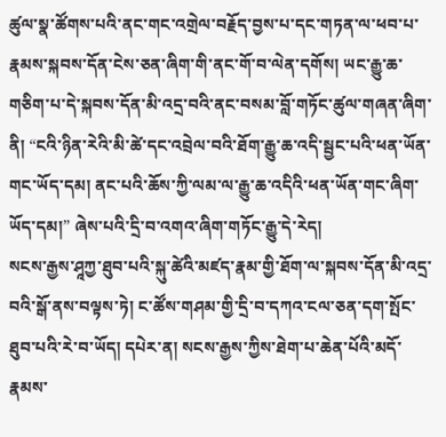ཚུལ་སྣ་ཚོགས་པའི་ནང་གང་འགྲེལ་བརྗོད་བྱས་པ་དང་གཏན་ལ་ཕབ་པ་རྣམས་སྐབས་དོན་ངེས་ཅན་ཞིག་གི་ནང་གོ་བ་ལེན་དགོས། ཡང་རྒྱུ་ཆ་གཅིག་པ་དེ་སྐབས་དོན་མི་འདྲ་བའི་ནང་བསམ་བློ་གཏོང་ཚུལ་གཞན་ཞིག་ནི། “ངའི་ཉིན་རེའི་མི་ཚེ་དང་འབྲེལ་བའི་ཐོག་རྒྱུ་ཆ་འདི་སྦྱང་པའི་ཕན་ཡོན་གང་ཡོད་དམ། ནང་པའི་ཆོས་ཀྱི་ལམ་ལ་རྒྱུ་ཆ་འདིའི་ཕན་ཡོན་གང་ཞིག་ཡོད་དམ།” ཞེས་པའི་དྲི་བ་འགའ་ཞིག་གཏོང་རྒྱུ་དེ་རེད།
སངས་རྒྱས་ཤཱཀྱ་ཐུབ་པའི་སྐུ་ཚེའི་མཛད་རྣམ་གྱི་ཐོག་ལ་སྐབས་དོན་མི་འདྲ་བའི་སྒོ་ནས་བལྟས་ཏེ། ང་ཚོས་གཤམ་གྱི་དྲི་བ་དཀའ་ངལ་ཅན་དག་སྤོང་ཐུབ་པའི་རེ་བ་ཡོད། དཔེར་ན། སངས་རྒྱས་ཀྱིས་ཐེག་པ་ཆེན་པོའི་མདོ་རྣམས་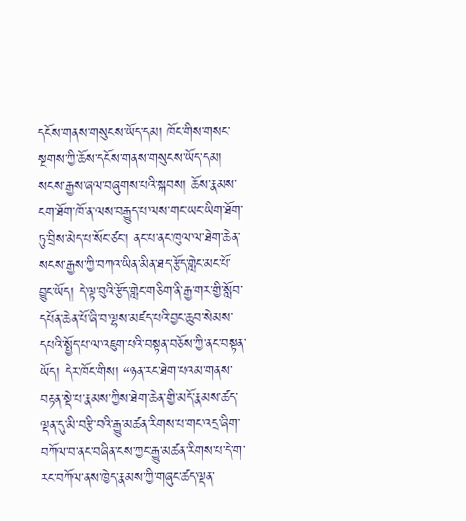དངོས་གནས་གསུངས་ཡོད་དམ། ཁོང་གིས་གསང་སྔགས་ཀྱི་ཆོས་དངོས་གནས་གསུངས་ཡོད་དམ། སངས་རྒྱས་ཞལ་བཞུགས་པའི་སྐབས། ཆོས་རྣམས་ངག་ཐོག་ཁོ་ན་ལས་བརྒྱུད་པ་ལས་གང་ཡང་ཡིག་ཐོག་ཏུ་བྲིས་མེད་པ་སོང་ཙང་། ནང་པ་ནང་ཁུལ་ལ་ཐེག་ཆེན་སངས་རྒྱས་ཀྱི་བཀའ་ཡིན་མིན་ཐད་རྩོད་གླེང་མང་པོ་བྱུང་ཡོད། དེ་ལྟ་བུའི་རྩོད་གླེང་གཅིག་ནི་རྒྱ་གར་གྱི་སློབ་དཔོན་ཆེན་པོ་ཞི་བ་ལྷས་མཛད་པའི་བྱང་ཆུབ་སེམས་དཔའི་སྤྱོད་པ་ལ་འཇུག་པའི་བསྟན་བཅོས་ཀྱི་ནང་བསྟན་ཡོད། དེར་ཁོང་གིས། “ཉན་རང་ཐེག་པའམ་གནས་བརྟན་སྡེ་པ་རྣམས་ཀྱིས་ཐེག་ཆེན་གྱི་མདོ་རྣམས་ཚད་ལྡན་དུ་མི་བརྩི་བའི་རྒྱུ་མཚན་རིགས་པ་གང་འདྲ་ཞིག་བཀོལ་བ་ནང་བཞིན་ངས་ཀྱང་རྒྱུ་མཚན་རིགས་པ་དེ་ག་རང་བཀོལ་ནས་ཁྱེད་རྣམས་ཀྱི་གཞུང་ཚད་ལྡན་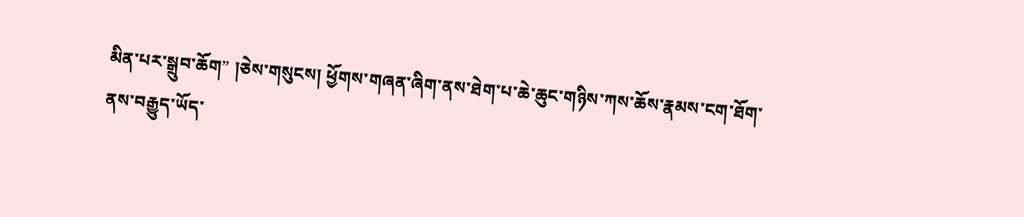མིན་པར་སྒྲུབ་ཆོག” །ཅེས་གསུངས། ཕྱོགས་གཞན་ཞིག་ནས་ཐེག་པ་ཆེ་ཆུང་གཉིས་ཀས་ཆོས་རྣམས་ངག་ཐོག་ནས་བརྒྱུད་ཡོད་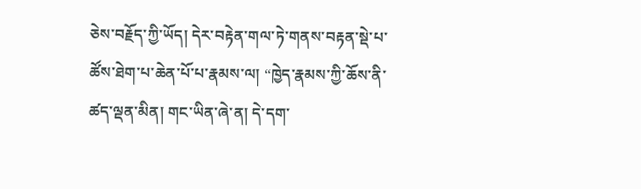ཅེས་བརྗོད་ཀྱི་ཡོད། དེར་བརྟེན་གལ་ཏེ་གནས་བརྟན་སྡེ་པ་ཚོས་ཐེག་པ་ཆེན་པོ་པ་རྣམས་ལ། “ཁྱེད་རྣམས་ཀྱི་ཆོས་ནི་ཚད་ལྡན་མིན། གང་ཡིན་ཞེ་ན། དེ་དག་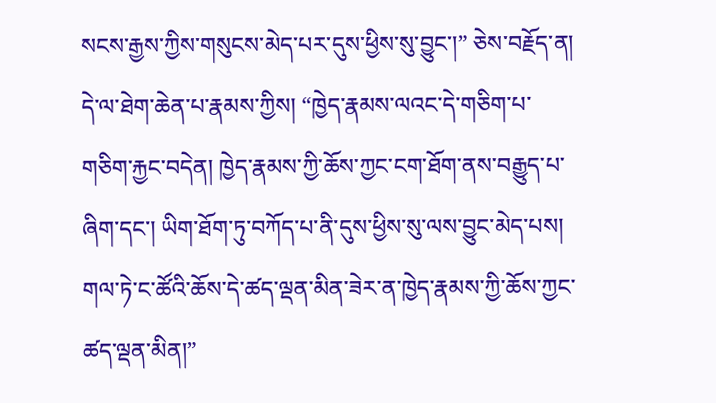སངས་རྒྱས་ཀྱིས་གསུངས་མེད་པར་དུས་ཕྱིས་སུ་བྱུང་།” ཅེས་བརྗོད་ན། དེ་ལ་ཐེག་ཆེན་པ་རྣམས་ཀྱིས། “ཁྱེད་རྣམས་ལའང་དེ་གཅིག་པ་གཅིག་རྐྱང་བདེན། ཁྱེད་རྣམས་ཀྱི་ཆོས་ཀྱང་ངག་ཐོག་ནས་བརྒྱུད་པ་ཞིག་དང་། ཡིག་ཐོག་ཏུ་བཀོད་པ་ནི་དུས་ཕྱིས་སུ་ལས་བྱུང་མེད་པས། གལ་ཏེ་ང་ཚོའི་ཆོས་དེ་ཚད་ལྡན་མིན་ཟེར་ན་ཁྱེད་རྣམས་ཀྱི་ཆོས་ཀྱང་ཚད་ལྡན་མིན།”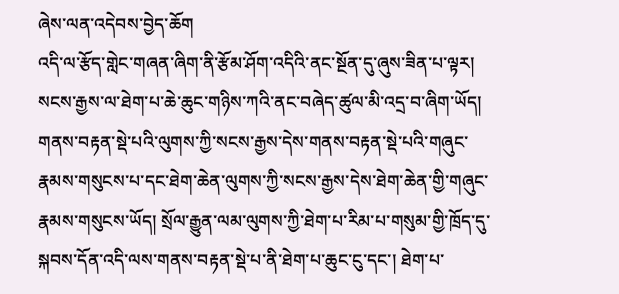ཞེས་ལན་འདེབས་བྱེད་ཆོག
འདི་ལ་རྩོད་གླེང་གཞན་ཞིག་ནི་རྩོམ་ཤོག་འདིའི་ནང་སྔོན་དུ་ཞུས་ཟིན་པ་ལྟར། སངས་རྒྱས་ལ་ཐེག་པ་ཆེ་ཆུང་གཉིས་ཀའི་ནང་བཞེད་ཚུལ་མི་འདྲ་བ་ཞིག་ཡོད། གནས་བརྟན་སྡེ་པའི་ལུགས་ཀྱི་སངས་རྒྱས་དེས་གནས་བརྟན་སྡེ་པའི་གཞུང་རྣམས་གསུངས་པ་དང་ཐེག་ཆེན་ལུགས་ཀྱི་སངས་རྒྱས་དེས་ཐེག་ཆེན་གྱི་གཞུང་རྣམས་གསུངས་ཡོད། སྲོལ་རྒྱུན་ལམ་ལུགས་ཀྱི་ཐེག་པ་རིམ་པ་གསུམ་གྱི་ཁྲོད་དུ་སྐབས་དོན་འདི་ལས་གནས་བརྟན་སྡེ་པ་ནི་ཐེག་པ་ཆུང་ངུ་དང་། ཐེག་པ་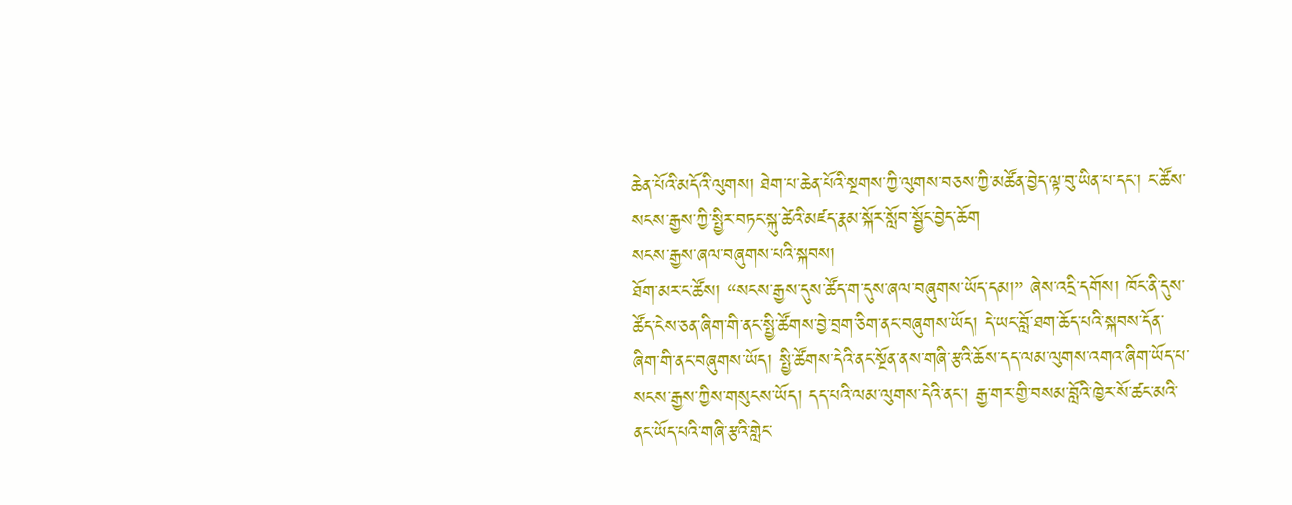ཆེན་པོའི་མདོའི་ལུགས། ཐེག་པ་ཆེན་པོའི་སྔགས་ཀྱི་ལུགས་བཅས་ཀྱི་མཚོན་བྱེད་ལྟ་བུ་ཡིན་པ་དང་། ང་ཚོས་སངས་རྒྱས་ཀྱི་སྤྱིར་བཏང་སྐུ་ཚེའི་མཛད་རྣམ་སྐོར་སློབ་སྦྱོང་བྱེད་ཆོག
སངས་རྒྱས་ཞལ་བཞུགས་པའི་སྐབས།
ཐོག་མར་ང་ཚོས། “སངས་རྒྱས་དུས་ཚོད་ག་དུས་ཞལ་བཞུགས་ཡོད་དམ།” ཞེས་འདྲི་དགོས། ཁོང་ནི་དུས་ཚོད་ངེས་ཅན་ཞིག་གི་ནང་སྤྱི་ཚོགས་བྱེ་བྲག་ཅིག་ནང་བཞུགས་ཡོད། དེ་ཡང་བློ་ཐག་ཆོད་པའི་སྐབས་དོན་ཞིག་གི་ནང་བཞུགས་ཡོད། སྤྱི་ཚོགས་དེའི་ནང་སྔོན་ནས་གཞི་རྩའི་ཆོས་དད་ལམ་ལུགས་འགའ་ཞིག་ཡོད་པ་སངས་རྒྱས་ཀྱིས་གསུངས་ཡོད། དད་པའི་ལམ་ལུགས་དེའི་ནང་། རྒྱ་གར་གྱི་བསམ་བློའི་ཁྱེར་སོ་ཚང་མའི་ནང་ཡོད་པའི་གཞི་རྩའི་གླེང་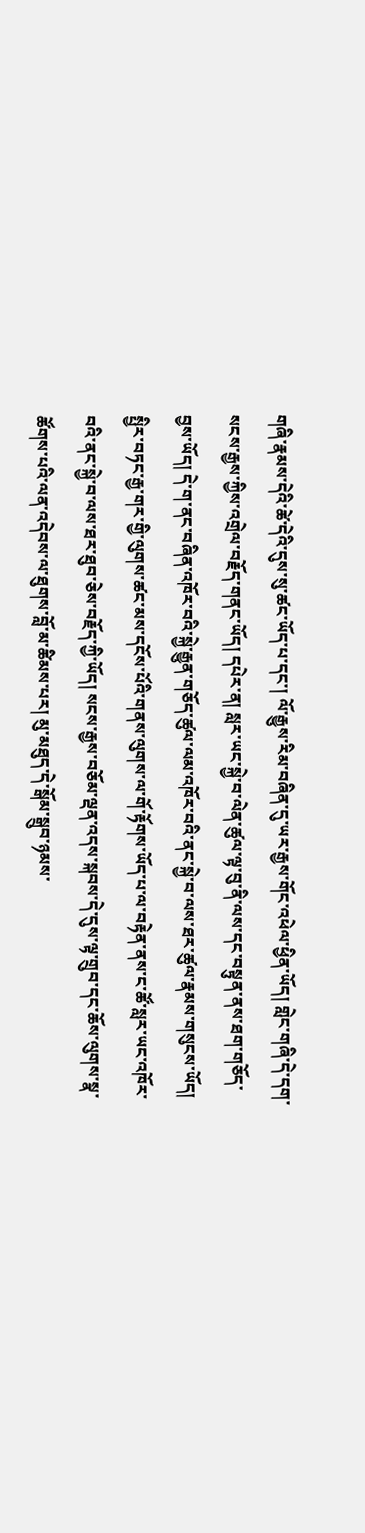གཞི་རྣམས་དེའི་ཚེ་དེའི་དུས་སུ་ཚང་ཡོད་པ་དང་། ལོ་རྒྱུས་རིམ་བཞིན་དུ་ཡར་རྒྱས་གོང་འཕེལ་ཕྱིན་ཡོད། གླེང་གཞི་དེ་དག་སངས་རྒྱས་ཀྱིས་འགྲེལ་བརྗོད་གནང་ཡོད། དཔེར་ན། སླར་ཡང་སྐྱེ་བ་ལེན་ཚུལ་ལྟ་བུ་ནི་ལས་དང་བསྟུན་ནས་ཐག་གཅོད་བྱས་ཡོད། དེ་ག་ནང་བཞིན་འཁོར་བའི་སྐྱེ་རྒྱུན་གཅོད་ཚུལ་ལམ་འཁོར་བའི་ནང་སྐྱེ་བ་ལས་ཐར་ཚུལ་རྣམས་གསུངས་ཡོད། སྤྱིར་བཏང་རྒྱ་གར་གྱི་ལུགས་ཚང་མས་དངོས་པོའི་གནས་ལུགས་ལ་གོ་རྟོགས་ཡོད་པ་ལ་བརྟེན་ནས་ང་ཚོ་སླར་ཡང་འཁོར་བའི་ནང་སྐྱེ་བ་ལས་ཐར་ཐུབ་ཅེས་བརྗོད་ཀྱི་ཡོད། སངས་རྒྱས་བཅོམ་ལྡན་འདས་སྐབས་དེ་དུས་ལྟ་གྲུབ་དང་ཆོས་ལུགས་སྣ་ཚོགས་པའི་ལན་འདེབས་ལ་ཐུགས་བློ་མ་ཚིམས་པར། མུ་མཐུད་དེ་སྒོམ་སྒྲུབ་ཉམས་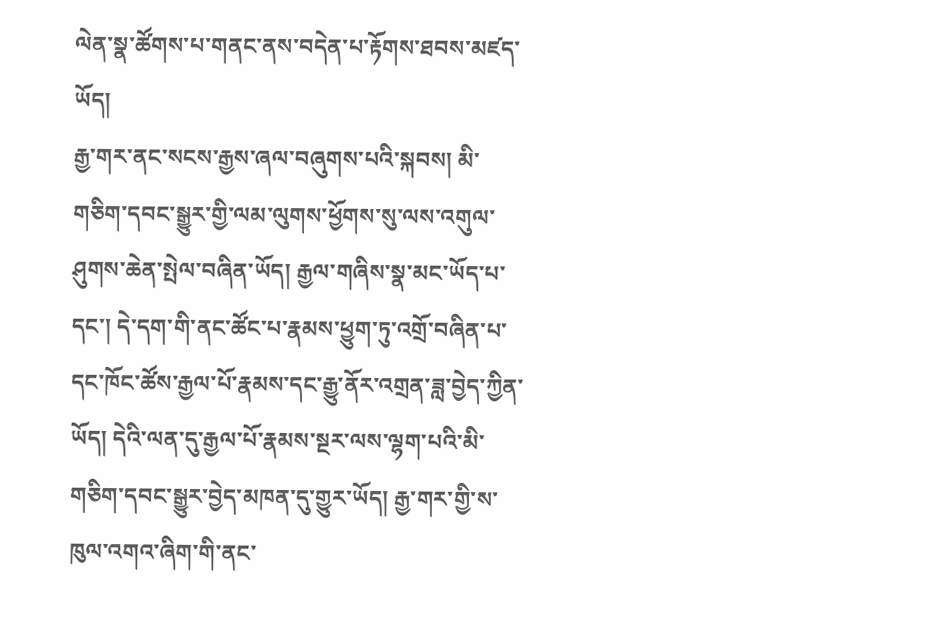ལེན་སྣ་ཚོགས་པ་གནང་ནས་བདེན་པ་རྟོགས་ཐབས་མཛད་ཡོད།
རྒྱ་གར་ནང་སངས་རྒྱས་ཞལ་བཞུགས་པའི་སྐབས། མི་གཅིག་དབང་སྒྱུར་གྱི་ལམ་ལུགས་ཕྱོགས་སུ་ལས་འགུལ་ཤུགས་ཆེན་སྤེལ་བཞིན་ཡོད། རྒྱལ་གཞིས་སྣ་མང་ཡོད་པ་དང་། དེ་དག་གི་ནང་ཚོང་པ་རྣམས་ཕྱུག་ཏུ་འགྲོ་བཞིན་པ་དང་ཁོང་ཚོས་རྒྱལ་པོ་རྣམས་དང་རྒྱུ་ནོར་འགྲན་ཟླ་བྱེད་ཀྱིན་ཡོད། དེའི་ལན་དུ་རྒྱལ་པོ་རྣམས་སྔར་ལས་ལྷག་པའི་མི་གཅིག་དབང་སྒྱུར་བྱེད་མཁན་དུ་གྱུར་ཡོད། རྒྱ་གར་གྱི་ས་ཁུལ་འགའ་ཞིག་གི་ནང་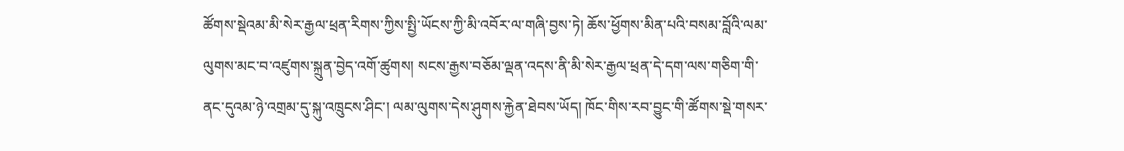ཚོགས་སྡེའམ་མི་སེར་རྒྱལ་ཕྲན་རིགས་ཀྱིས་སྤྱི་ཡོངས་ཀྱི་མི་འབོར་ལ་གཞི་བྱས་ཏེ། ཆོས་ཕྱོགས་མིན་པའི་བསམ་བློའི་ལམ་ལུགས་མང་བ་འཛུགས་སྐྲུན་བྱེད་འགོ་ཚུགས། སངས་རྒྱས་བཅོམ་ལྡན་འདས་ནི་མི་སེར་རྒྱལ་ཕྲན་དེ་དག་ལས་གཅིག་གི་ནང་དུའམ་ཉེ་འགྲམ་དུ་སྐུ་འཁྲུངས་ཤིང་། ལམ་ལུགས་དེས་ཤུགས་རྐྱེན་ཐེབས་ཡོད། ཁོང་གིས་རབ་བྱུང་གི་ཚོགས་སྡེ་གསར་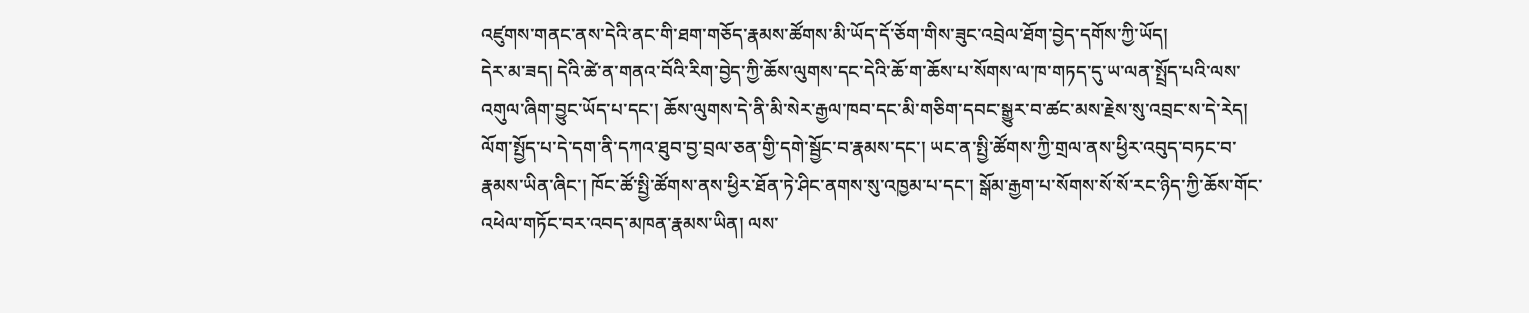འཛུགས་གནང་ནས་དེའི་ནང་གི་ཐག་གཅོད་རྣམས་ཚོགས་མི་ཡོད་དོ་ཅོག་གིས་ཟུང་འབྲེལ་ཐོག་བྱེད་དགོས་ཀྱི་ཡོད།
དེར་མ་ཟད། དེའི་ཚེ་ན་གནའ་བོའི་རིག་བྱེད་ཀྱི་ཆོས་ལུགས་དང་དེའི་ཆོ་ག་ཆོས་པ་སོགས་ལ་ཁ་གཏད་དུ་ཡ་ལན་སྤྲོད་པའི་ལས་འགུལ་ཞིག་བྱུང་ཡོད་པ་དང་། ཆོས་ལུགས་དེ་ནི་མི་སེར་རྒྱལ་ཁབ་དང་མི་གཅིག་དབང་སྒྱུར་བ་ཚང་མས་རྗེས་སུ་འབྲང་ས་དེ་རེད། ལོག་སྤྱོད་པ་དེ་དག་ནི་དཀའ་ཐུབ་བྱ་བྲལ་ཅན་གྱི་དགེ་སྦྱོང་བ་རྣམས་དང་། ཡང་ན་སྤྱི་ཚོགས་ཀྱི་གྲལ་ནས་ཕྱིར་འབུད་བཏང་བ་རྣམས་ཡིན་ཞིང་། ཁོང་ཚོ་སྤྱི་ཚོགས་ནས་ཕྱིར་ཐོན་ཏེ་ཤིང་ནགས་སུ་འཁྱམ་པ་དང་། སྒོམ་རྒྱག་པ་སོགས་སོ་སོ་རང་ཉིད་ཀྱི་ཆོས་གོང་འཕེལ་གཏོང་བར་འབད་མཁན་རྣམས་ཡིན། ལས་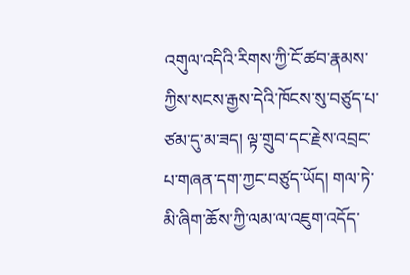འགུལ་འདིའི་རིགས་ཀྱི་ངོ་ཚབ་རྣམས་ཀྱིས་སངས་རྒྱས་དེའི་ཁོངས་སུ་བཙུད་པ་ཙམ་དུ་མ་ཟད། ལྟ་གྲུབ་དང་རྗེས་འབྲང་པ་གཞན་དག་ཀྱང་བཙུད་ཡོད། གལ་ཏེ་མི་ཞིག་ཆོས་ཀྱི་ལམ་ལ་འཇུག་འདོད་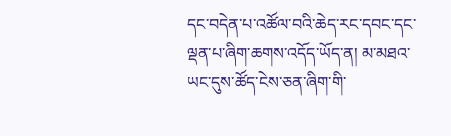དང་བདེན་པ་འཚོལ་བའི་ཆེད་རང་དབང་དང་ལྡན་པ་ཞིག་ཆགས་འདོད་ཡོད་ན། མ་མཐའ་ཡང་དུས་ཚོད་ངེས་ཅན་ཞིག་གི་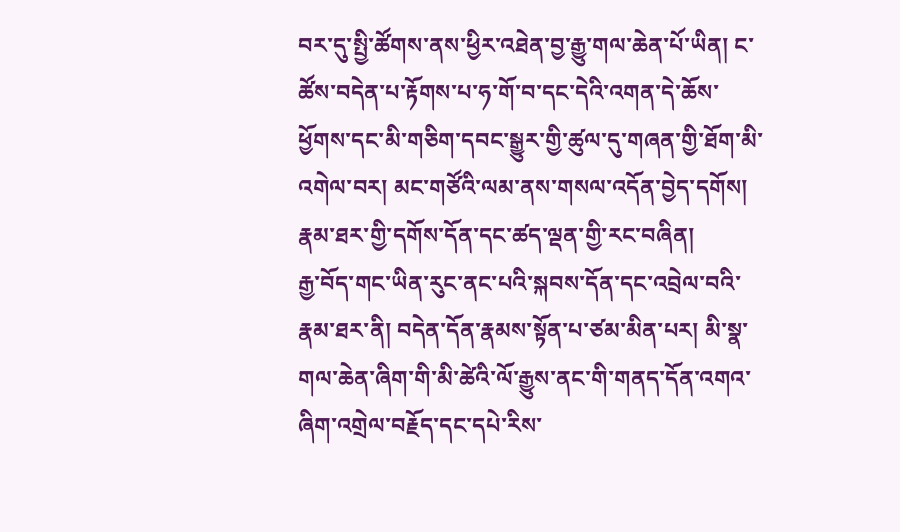བར་དུ་སྤྱི་ཚོགས་ནས་ཕྱིར་འཐེན་བྱ་རྒྱུ་གལ་ཆེན་པོ་ཡིན། ང་ཚོས་བདེན་པ་རྟོགས་པ་ཧ་གོ་བ་དང་དེའི་འགན་དེ་ཆོས་ཕྱོགས་དང་མི་གཅིག་དབང་སྒྱུར་གྱི་ཚུལ་དུ་གཞན་གྱི་ཐོག་མི་འགེལ་བར། མང་གཙོའི་ལམ་ནས་གསལ་འདོན་བྱེད་དགོས།
རྣམ་ཐར་གྱི་དགོས་དོན་དང་ཚད་ལྡན་གྱི་རང་བཞིན།
རྒྱ་བོད་གང་ཡིན་རུང་ནང་པའི་སྐབས་དོན་དང་འབྲེལ་བའི་རྣམ་ཐར་ནི། བདེན་དོན་རྣམས་སྟོན་པ་ཙམ་མིན་པར། མི་སྣ་གལ་ཆེན་ཞིག་གི་མི་ཚེའི་ལོ་རྒྱུས་ནང་གི་གནད་དོན་འགའ་ཞིག་འགྲེལ་བརྗོད་དང་དཔེ་རིས་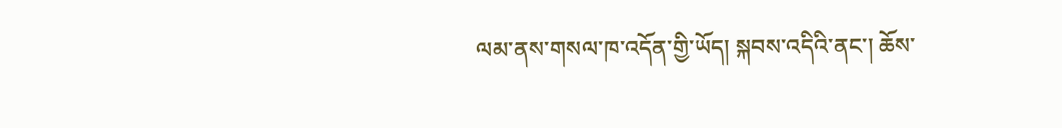ལམ་ནས་གསལ་ཁ་འདོན་གྱི་ཡོད། སྐབས་འདིའི་ནང་། ཆོས་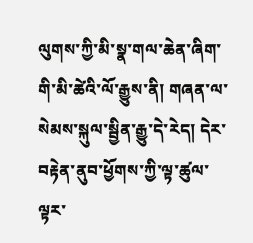ལུགས་ཀྱི་མི་སྣ་གལ་ཆེན་ཞིག་གི་མི་ཚེའི་ལོ་རྒྱུས་ནི། གཞན་ལ་སེམས་སྐུལ་སྦྱིན་རྒྱུ་དེ་རེད། དེར་བརྟེན་ནུབ་ཕྱོགས་ཀྱི་ལྟ་ཚུལ་ལྟར་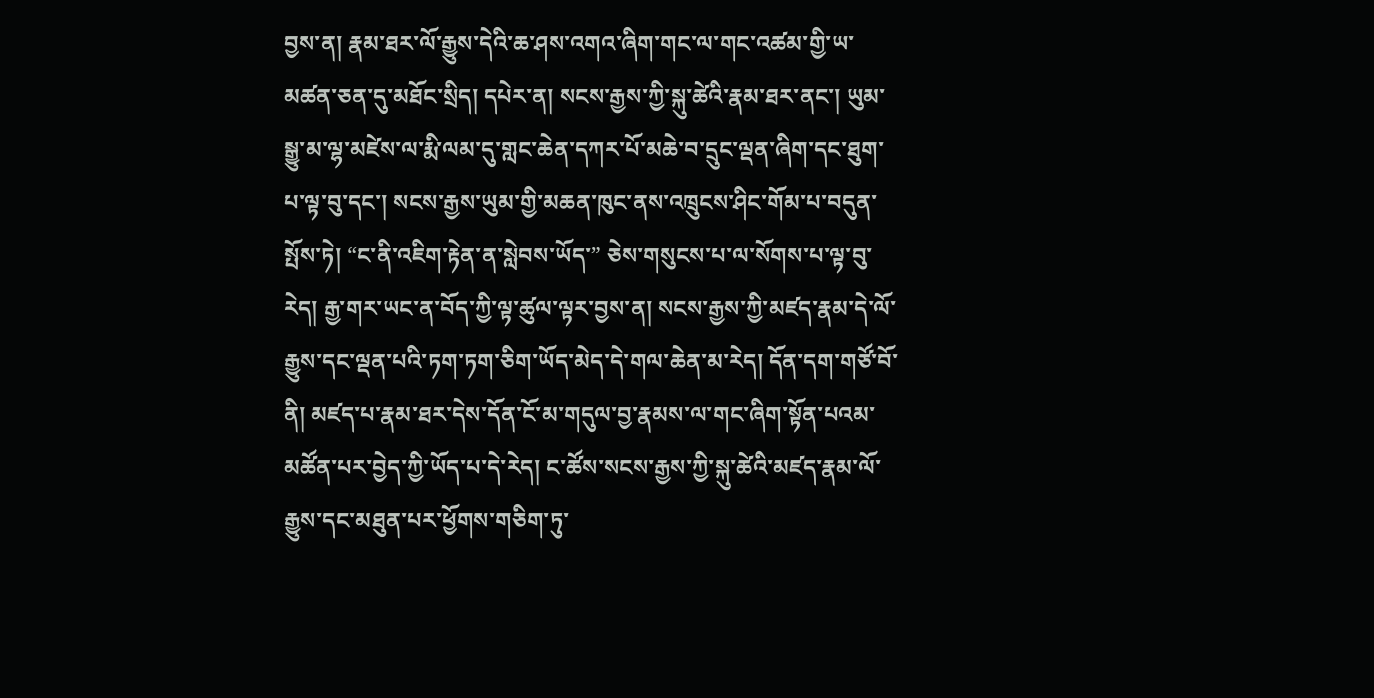བྱས་ན། རྣམ་ཐར་ལོ་རྒྱུས་དེའི་ཆ་ཤས་འགའ་ཞིག་གང་ལ་གང་འཚམ་གྱི་ཡ་མཚན་ཅན་དུ་མཐོང་སྲིད། དཔེར་ན། སངས་རྒྱས་ཀྱི་སྐུ་ཚེའི་རྣམ་ཐར་ནང་། ཡུམ་སྒྱུ་མ་ལྷ་མཛེས་ལ་རྨི་ལམ་དུ་གླང་ཆེན་དཀར་པོ་མཆེ་བ་དྲུང་ལྡན་ཞིག་དང་ཐུག་པ་ལྟ་བུ་དང་། སངས་རྒྱས་ཡུམ་གྱི་མཆན་ཁུང་ནས་འཁྲུངས་ཤིང་གོམ་པ་བདུན་སྤོས་ཏེ། “ང་ནི་འཇིག་རྟེན་ན་སླེབས་ཡོད་” ཅེས་གསུངས་པ་ལ་སོགས་པ་ལྟ་བུ་རེད། རྒྱ་གར་ཡང་ན་བོད་ཀྱི་ལྟ་ཚུལ་ལྟར་བྱས་ན། སངས་རྒྱས་ཀྱི་མཛད་རྣམ་དེ་ལོ་རྒྱུས་དང་ལྡན་པའི་ཏག་ཏག་ཅིག་ཡོད་མེད་དེ་གལ་ཆེན་མ་རེད། དོན་དག་གཙོ་བོ་ནི། མཛད་པ་རྣམ་ཐར་དེས་དོན་ངོ་མ་གདུལ་བྱ་རྣམས་ལ་གང་ཞིག་སྟོན་པའམ་མཚོན་པར་བྱེད་ཀྱི་ཡོད་པ་དེ་རེད། ང་ཚོས་སངས་རྒྱས་ཀྱི་སྐུ་ཚེའི་མཛད་རྣམ་ལོ་རྒྱུས་དང་མཐུན་པར་ཕྱོགས་གཅིག་ཏུ་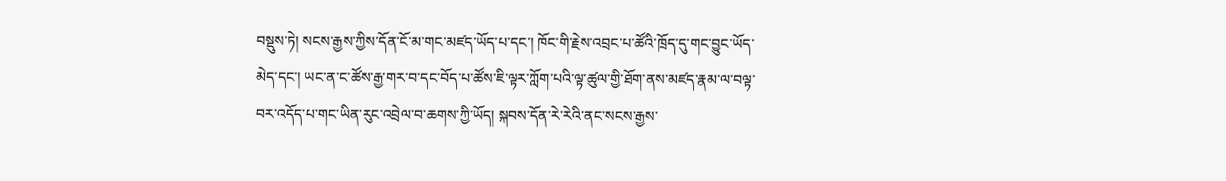བསྡུས་ཏེ། སངས་རྒྱས་ཀྱིས་དོན་ངོ་མ་གང་མཛད་ཡོད་པ་དང་། ཁོང་གི་རྗེས་འབྲང་པ་ཚོའི་ཁྲོད་དུ་གང་བྱུང་ཡོད་མེད་དང་། ཡང་ན་ང་ཚོས་རྒྱ་གར་བ་དང་བོད་པ་ཚོས་ཇི་ལྟར་ཀློག་པའི་ལྟ་ཚུལ་གྱི་ཐོག་ནས་མཛད་རྣམ་ལ་བལྟ་བར་འདོད་པ་གང་ཡིན་རུང་འབྲེལ་བ་ཆགས་ཀྱི་ཡོད། སྐབས་དོན་རེ་རེའི་ནང་སངས་རྒྱས་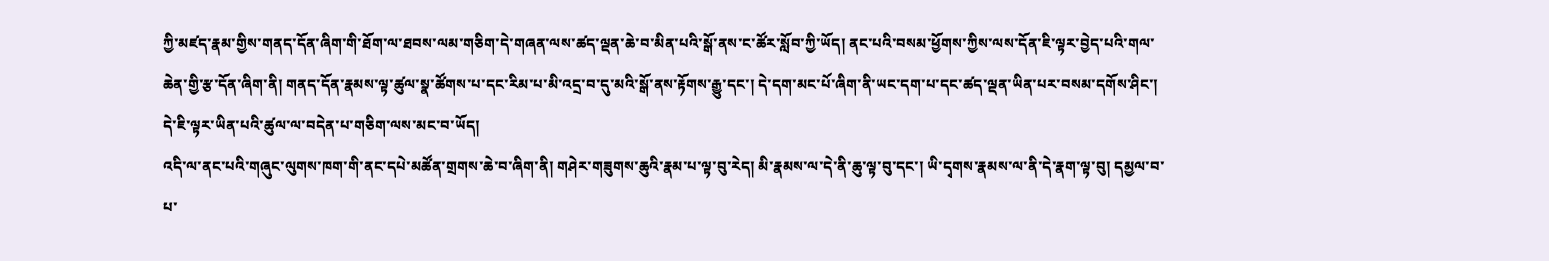ཀྱི་མཛད་རྣམ་གྱིས་གནད་དོན་ཞིག་གི་ཐོག་ལ་ཐབས་ལམ་གཅིག་དེ་གཞན་ལས་ཚད་ལྡན་ཆེ་བ་མིན་པའི་སྒོ་ནས་ང་ཚོར་སློབ་ཀྱི་ཡོད། ནང་པའི་བསམ་ཕྱོགས་ཀྱིས་ལས་དོན་ཇི་ལྟར་བྱེད་པའི་གལ་ཆེན་གྱི་རྩ་དོན་ཞིག་ནི། གནད་དོན་རྣམས་ལྟ་ཚུལ་སྣ་ཚོགས་པ་དང་རིམ་པ་མི་འདྲ་བ་དུ་མའི་སྒོ་ནས་རྟོགས་རྒྱུ་དང་། དེ་དག་མང་པོ་ཞིག་ནི་ཡང་དག་པ་དང་ཚད་ལྡན་ཡིན་པར་བསམ་དགོས་ཤིང་། དེ་ཇི་ལྟར་ཡིན་པའི་ཚུལ་ལ་བདེན་པ་གཅིག་ལས་མང་བ་ཡོད།
འདི་ལ་ནང་པའི་གཞུང་ལུགས་ཁག་གི་ནང་དཔེ་མཚོན་གྲགས་ཆེ་བ་ཞིག་ནི། གཤེར་གཟུགས་ཆུའི་རྣམ་པ་ལྟ་བུ་རེད། མི་རྣམས་ལ་དེ་ནི་ཆུ་ལྟ་བུ་དང་། ཡི་དྭགས་རྣམས་ལ་ནི་དེ་རྣག་ལྟ་བུ། དམྱལ་བ་པ་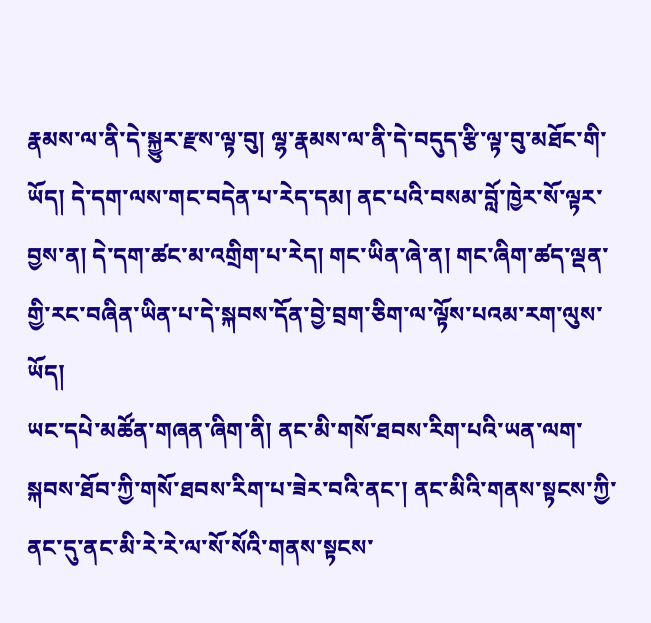རྣམས་ལ་ནི་དེ་སྐྱུར་རྫས་ལྟ་བུ། ལྷ་རྣམས་ལ་ནི་དེ་བདུད་རྩི་ལྟ་བུ་མཐོང་གི་ཡོད། དེ་དག་ལས་གང་བདེན་པ་རེད་དམ། ནང་པའི་བསམ་བློ་ཁྱེར་སོ་ལྟར་བྱས་ན། དེ་དག་ཚང་མ་འགྲིག་པ་རེད། གང་ཡིན་ཞེ་ན། གང་ཞིག་ཚད་ལྡན་གྱི་རང་བཞིན་ཡིན་པ་དེ་སྐབས་དོན་བྱེ་བྲག་ཅིག་ལ་ལྟོས་པའམ་རག་ལུས་ཡོད།
ཡང་དཔེ་མཚོན་གཞན་ཞིག་ནི། ནང་མི་གསོ་ཐབས་རིག་པའི་ཡན་ལག་སྐབས་ཐོབ་ཀྱི་གསོ་ཐབས་རིག་པ་ཟེར་བའི་ནང་། ནང་མིའི་གནས་སྟངས་ཀྱི་ནང་དུ་ནང་མི་རེ་རེ་ལ་སོ་སོའི་གནས་སྟངས་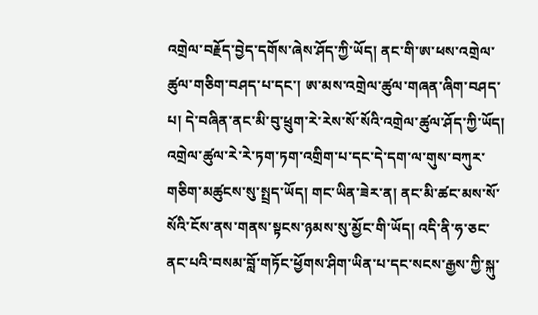འགྲེལ་བརྗོད་བྱེད་དགོས་ཞེས་ཤོད་ཀྱི་ཡོད། ནང་གི་ཨ་ཕས་འགྲེལ་ཚུལ་གཅིག་བཤད་པ་དང་། ཨ་མས་འགྲེལ་ཚུལ་གཞན་ཞིག་བཤད་པ། དེ་བཞིན་ནང་མི་བུ་ཕྲུག་རེ་རེས་སོ་སོའི་འགྲེལ་ཚུལ་ཤོད་ཀྱི་ཡོད། འགྲེལ་ཚུལ་རེ་རེ་ཏག་ཏག་འགྲིག་པ་དང་དེ་དག་ལ་གུས་བཀུར་གཅིག་མཚུངས་སུ་སྤྲད་ཡོད། གང་ཡིན་ཟེར་ན། ནང་མི་ཚང་མས་སོ་སོའི་ངོས་ནས་གནས་སྟངས་ཉམས་སུ་མྱོང་གི་ཡོད། འདི་ནི་ཧ་ཅང་ནང་པའི་བསམ་བློ་གཏོང་ཕྱོགས་ཤིག་ཡིན་པ་དང་སངས་རྒྱས་ཀྱི་སྐུ་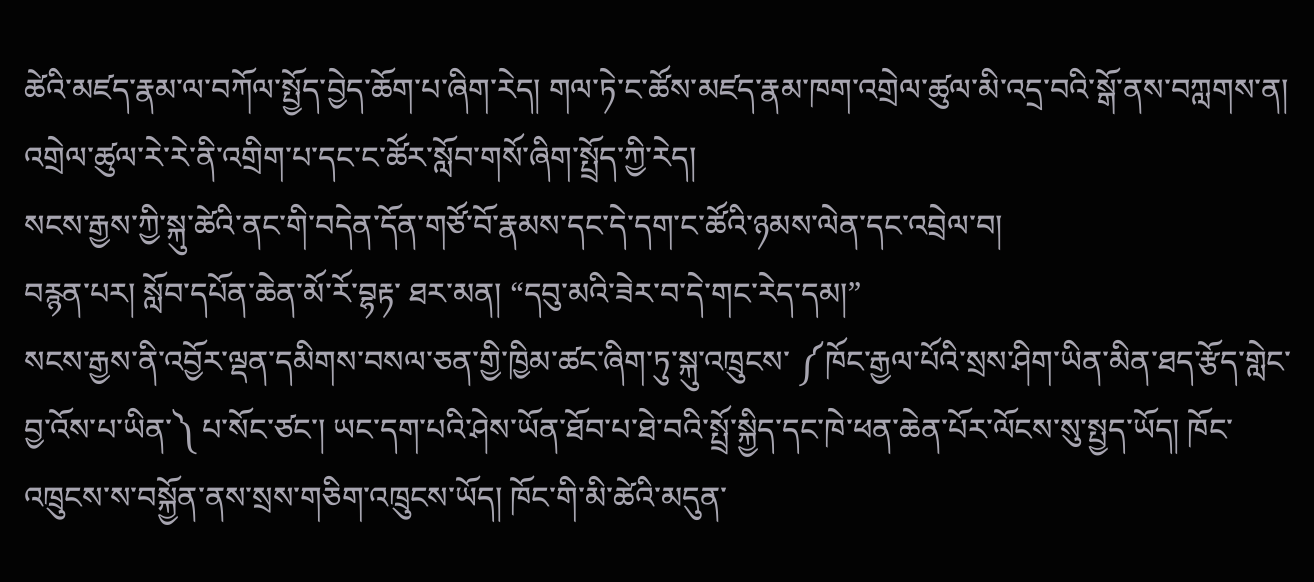ཚེའི་མཛད་རྣམ་ལ་བཀོལ་སྤྱོད་བྱེད་ཆོག་པ་ཞིག་རེད། གལ་ཏེ་ང་ཚོས་མཛད་རྣམ་ཁག་འགྲེལ་ཚུལ་མི་འདྲ་བའི་སྒོ་ནས་བཀླགས་ན། འགྲེལ་ཚུལ་རེ་རེ་ནི་འགྲིག་པ་དང་ང་ཚོར་སློབ་གསོ་ཞིག་སྤྲོད་ཀྱི་རེད།
སངས་རྒྱས་ཀྱི་སྐུ་ཚེའི་ནང་གི་བདེན་དོན་གཙོ་བོ་རྣམས་དང་དེ་དག་ང་ཚོའི་ཉམས་ལེན་དང་འབྲེལ་བ།
བརྙན་པར། སློབ་དཔོན་ཆེན་མོ་རོ་བྷརྟ་ ཐར་མན། “དབུ་མའི་ཟེར་བ་དེ་གང་རེད་དམ།”
སངས་རྒྱས་ནི་འབྱོར་ལྡན་དམིགས་བསལ་ཅན་གྱི་ཁྱིམ་ཚང་ཞིག་ཏུ་སྐུ་འཁྲུངས་ ༼ཁོང་རྒྱལ་པོའི་སྲས་ཤིག་ཡིན་མིན་ཐད་རྩོད་གླེང་བྱ་འོས་པ་ཡིན་༽ པ་སོང་ཙང་། ཡང་དག་པའི་ཤེས་ཡོན་ཐོབ་པ་ཐེ་བའི་སྤྲོ་སྐྱིད་དང་ཁེ་ཕན་ཆེན་པོར་ལོངས་སུ་སྤྱད་ཡོད། ཁོང་འཁྲུངས་ས་བསྐྱོན་ནས་སྲས་གཅིག་འཁྲུངས་ཡོད། ཁོང་གི་མི་ཚེའི་མདུན་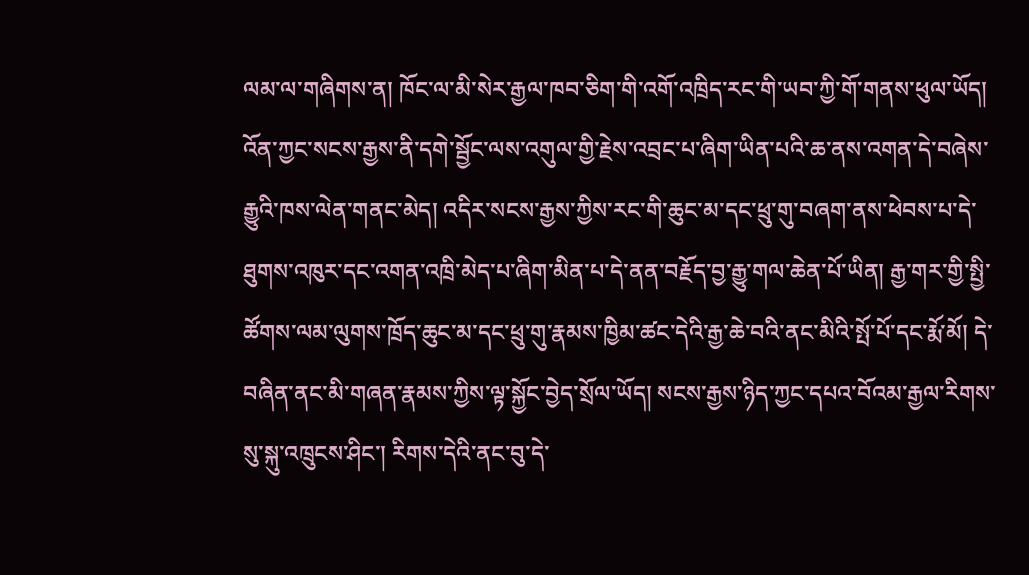ལམ་ལ་གཞིགས་ན། ཁོང་ལ་མི་སེར་རྒྱལ་ཁབ་ཅིག་གི་འགོ་འཁྲིད་རང་གི་ཡབ་ཀྱི་གོ་གནས་ཕུལ་ཡོད། འོན་ཀྱང་སངས་རྒྱས་ནི་དགེ་སྦྱོང་ལས་འགུལ་གྱི་རྗེས་འབྲང་པ་ཞིག་ཡིན་པའི་ཆ་ནས་འགན་དེ་བཞེས་རྒྱུའི་ཁས་ལེན་གནང་མེད། འདིར་སངས་རྒྱས་ཀྱིས་རང་གི་ཆུང་མ་དང་ཕྲུ་གུ་བཞག་ནས་ཕེབས་པ་དེ་ཐུགས་འཁུར་དང་འགན་འཁྲི་མེད་པ་ཞིག་མིན་པ་དེ་ནན་བརྗོད་བྱ་རྒྱུ་གལ་ཆེན་པོ་ཡིན། རྒྱ་གར་གྱི་སྤྱི་ཚོགས་ལམ་ལུགས་ཁྲོད་ཆུང་མ་དང་ཕྲུ་གུ་རྣམས་ཁྱིམ་ཚང་དེའི་རྒྱ་ཆེ་བའི་ནང་མིའི་སྤོ་པོ་དང་རྨོ་མོ། དེ་བཞིན་ནང་མི་གཞན་རྣམས་ཀྱིས་ལྟ་སྐྱོང་བྱེད་སྲོལ་ཡོད། སངས་རྒྱས་ཉིད་ཀྱང་དཔའ་བོའམ་རྒྱལ་རིགས་སུ་སྐུ་འཁྲུངས་ཤིང་། རིགས་དེའི་ནང་བུ་དེ་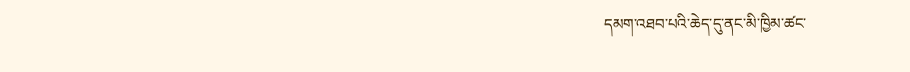དམག་འཐབ་པའི་ཆེད་དུ་ནང་མི་ཁྱིམ་ཚང་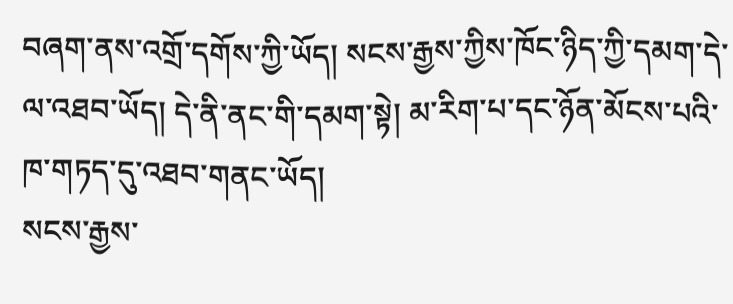བཞག་ནས་འགྲོ་དགོས་ཀྱི་ཡོད། སངས་རྒྱས་ཀྱིས་ཁོང་ཉིད་ཀྱི་དམག་དེ་ལ་འཐབ་ཡོད། དེ་ནི་ནང་གི་དམག་སྟེ། མ་རིག་པ་དང་ཉོན་མོངས་པའི་ཁ་གཏད་དུ་འཐབ་གནང་ཡོད།
སངས་རྒྱས་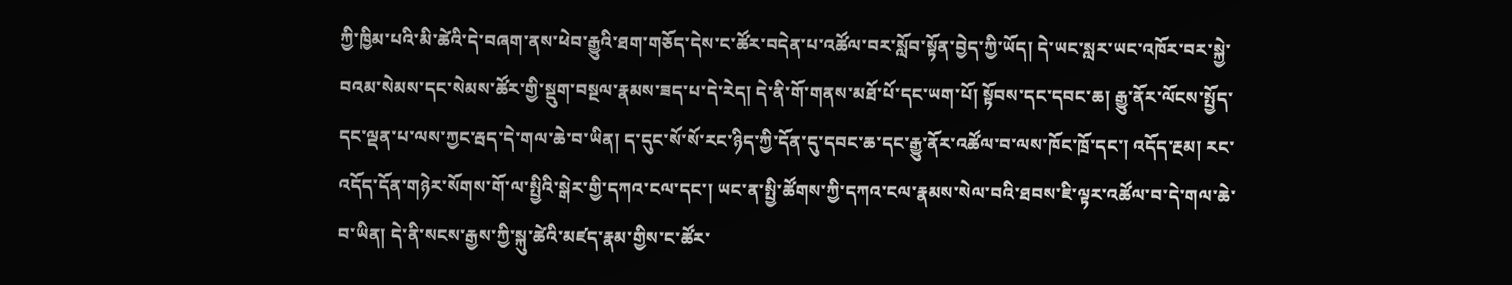ཀྱི་ཁྱིམ་པའི་མི་ཚེའི་དེ་བཞག་ནས་ཕེབ་རྒྱུའི་ཐག་གཅོད་དེས་ང་ཚོར་བདེན་པ་འཚོལ་བར་སློབ་སྟོན་བྱེད་ཀྱི་ཡོད། དེ་ཡང་སླར་ཡང་འཁོར་བར་སྐྱེ་བའམ་སེམས་དང་སེམས་ཚོར་གྱི་སྡུག་བསྔལ་རྣམས་ཟད་པ་དེ་རེད། དེ་ནི་གོ་གནས་མཐོ་པོ་དང་ཡག་པོ། སྟོབས་དང་དབང་ཆ། རྒྱུ་ནོར་ལོངས་སྤྱོད་དང་ལྡན་པ་ལས་ཀྱང་རྦད་དེ་གལ་ཆེ་བ་ཡིན། ད་དུང་སོ་སོ་རང་ཉིད་ཀྱི་དོན་དུ་དབང་ཆ་དང་རྒྱུ་ནོར་འཚོལ་བ་ལས་ཁོང་ཁྲོ་དང་། འདོད་རྔམ། རང་འདོད་དོན་གཉེར་སོགས་གོ་ལ་སྤྱིའི་སྒེར་གྱི་དཀའ་ངལ་དང་། ཡང་ན་སྤྱི་ཚོགས་ཀྱི་དཀའ་ངལ་རྣམས་སེལ་བའི་ཐབས་ཇི་ལྟར་འཚོལ་བ་དེ་གལ་ཆེ་བ་ཡིན། དེ་ནི་སངས་རྒྱས་ཀྱི་སྐུ་ཚེའི་མཛད་རྣམ་གྱིས་ང་ཚོར་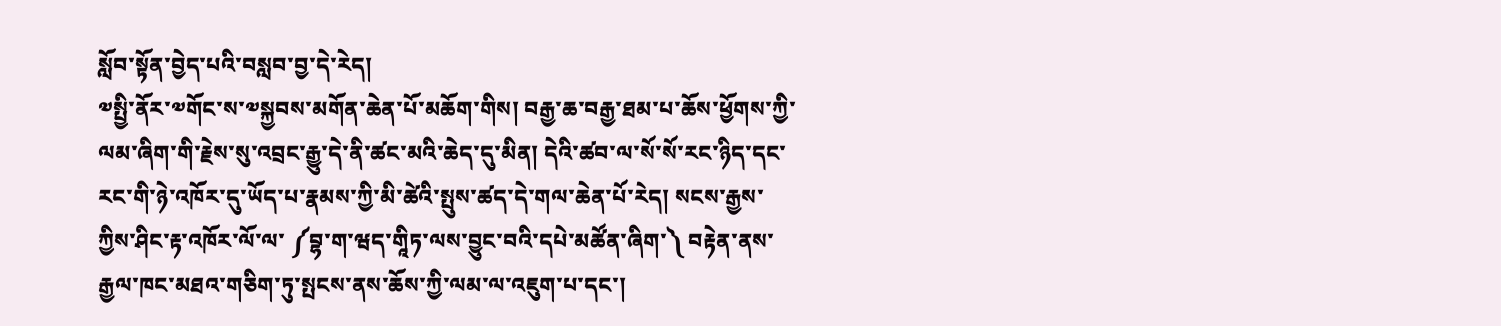སློབ་སྟོན་བྱེད་པའི་བསླབ་བྱ་དེ་རེད།
༧སྤྱི་ནོར་༧གོང་ས་༧སྐྱབས་མགོན་ཆེན་པོ་མཆོག་གིས། བརྒྱ་ཆ་བརྒྱ་ཐམ་པ་ཆོས་ཕྱོགས་ཀྱི་ལམ་ཞིག་གི་རྗེས་སུ་འབྲང་རྒྱུ་དེ་ནི་ཚང་མའི་ཆེད་དུ་མིན། དེའི་ཚབ་ལ་སོ་སོ་རང་ཉིད་དང་རང་གི་ཉེ་འཁོར་དུ་ཡོད་པ་རྣམས་ཀྱི་མི་ཚེའི་སྤུས་ཚད་དེ་གལ་ཆེན་པོ་རེད། སངས་རྒྱས་ཀྱིས་ཤིང་རྟ་འཁོར་ལོ་ལ་ ༼བྷ་ག་ཝད་གཱིཏ་ལས་བྱུང་བའི་དཔེ་མཚོན་ཞིག་༽ བརྟེན་ནས་རྒྱལ་ཁང་མཐའ་གཅིག་ཏུ་སྤངས་ནས་ཆོས་ཀྱི་ལམ་ལ་འཇུག་པ་དང་།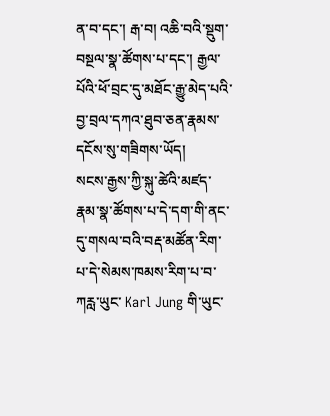ན་བ་དང་། རྒ་བ། འཆི་བའི་སྡུག་བསྔལ་སྣ་ཚོགས་པ་དང་། རྒྱལ་པོའི་ཕོ་བྲང་དུ་མཐོང་རྒྱུ་མེད་པའི་བྱ་བྲལ་དཀའ་ཐུབ་ཅན་རྣམས་དངོས་སུ་གཟིགས་ཡོད།
སངས་རྒྱས་ཀྱི་སྐུ་ཚེའི་མཛད་རྣམ་སྣ་ཚོགས་པ་དེ་དག་གི་ནང་དུ་གསལ་བའི་བརྡ་མཚོན་རིག་པ་དེ་སེམས་ཁམས་རིག་པ་བ་ཀརླ་ཡུང་ Karl Jung གི་ཡུང་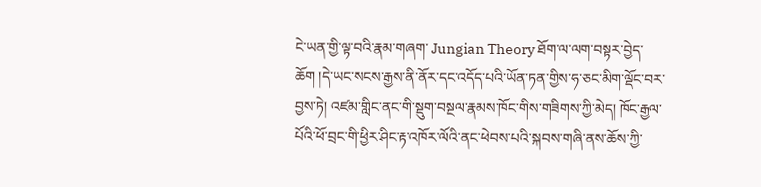ངེ་ཡན་གྱི་ལྟ་བའི་རྣམ་གཞག་ Jungian Theory ཐོག་ལ་ལག་བསྟར་བྱེད་ཆོག །དེ་ཡང་སངས་རྒྱས་ནི་ནོར་དང་འདོད་པའི་ཡོན་ཏན་གྱིས་ཧ་ཅང་མིག་ལྡོང་བར་བྱས་ཏེ། འཛམ་གླིང་ནང་གི་སྡུག་བསྔལ་རྣམས་ཁོང་གིས་གཟིགས་ཀྱི་མེད། ཁོང་རྒྱལ་པོའི་ཕོ་བྲང་གི་ཕྱིར་ཤིང་རྟ་འཁོར་ལོའི་ནང་ཕེབས་པའི་སྐབས་གཞི་ནས་ཆོས་ཀྱི་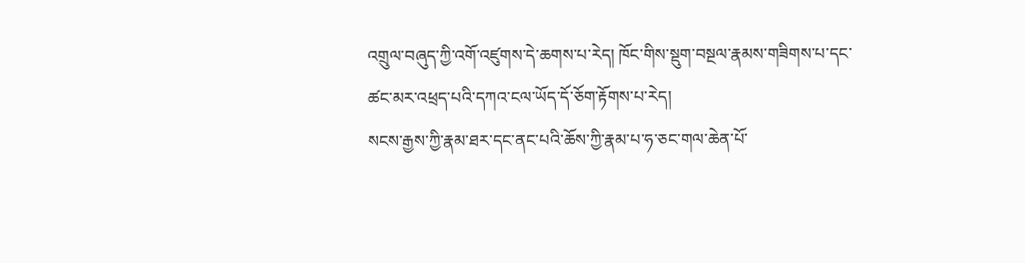འགྲུལ་བཞུད་ཀྱི་འགོ་འཛུགས་དེ་ཆགས་པ་རེད། ཁོང་གིས་སྡུག་བསྔལ་རྣམས་གཟིགས་པ་དང་ཚང་མར་འཕྲད་པའི་དཀའ་ངལ་ཡོད་དོ་ཅོག་རྟོགས་པ་རེད།
སངས་རྒྱས་ཀྱི་རྣམ་ཐར་དང་ནང་པའི་ཆོས་ཀྱི་རྣམ་པ་ཧ་ཅང་གལ་ཆེན་པོ་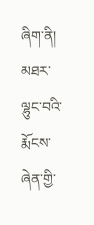ཞིག་ནི། མཐར་ལྷུང་བའི་རྨོངས་ཞེན་གྱི་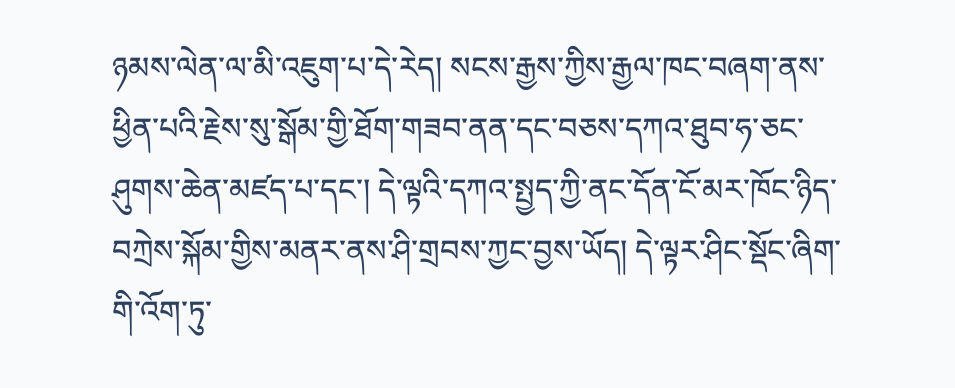ཉམས་ལེན་ལ་མི་འཇུག་པ་དེ་རེད། སངས་རྒྱས་ཀྱིས་རྒྱལ་ཁང་བཞག་ནས་ཕྱིན་པའི་རྗེས་སུ་སྒོམ་གྱི་ཐོག་གཟབ་ནན་དང་བཅས་དཀའ་ཐུབ་ཧ་ཅང་ཤུགས་ཆེན་མཛད་པ་དང་། དེ་ལྟའི་དཀའ་སྤྱད་ཀྱི་ནང་དོན་ངོ་མར་ཁོང་ཉིད་བཀྲེས་སྐོམ་གྱིས་མནར་ནས་ཤི་གྲབས་ཀྱང་བྱས་ཡོད། དེ་ལྟར་ཤིང་སྡོང་ཞིག་གི་འོག་ཏུ་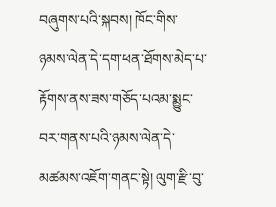བཞུགས་པའི་སྐབས། ཁོང་གིས་ཉམས་ལེན་དེ་དག་ཕན་ཐོགས་མེད་པ་རྟོགས་ནས་ཟས་གཅོད་པའམ་སྨྱུང་བར་གནས་པའི་ཉམས་ལེན་དེ་མཚམས་འཇོག་གནང་སྟེ། ལུག་རྫི་བུ་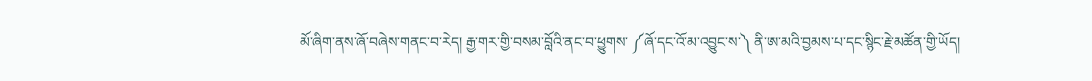མོ་ཞིག་ནས་ཞོ་བཞེས་གནང་བ་རེད། རྒྱ་གར་གྱི་བསམ་བློའི་ནང་བ་ཕྱུགས་ ༼ཞོ་དང་འོ་མ་འབྱུང་ས་༽ ནི་ཨ་མའི་བྱམས་པ་དང་སྙིང་རྗེ་མཚོན་གྱི་ཡོད།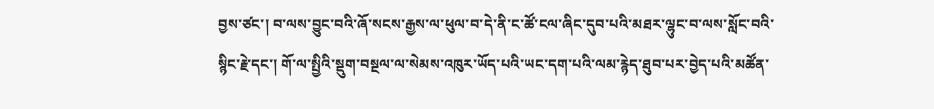བྱས་ཙང་། བ་ལས་བྱུང་བའི་ཞོ་སངས་རྒྱས་ལ་ཕུལ་བ་དེ་ནི་ང་ཚོ་ངལ་ཞིང་དུབ་པའི་མཐར་ལྷུང་བ་ལས་སློང་བའི་སྙིང་རྗེ་དང་། གོ་ལ་སྤྱིའི་སྡུག་བསྔལ་ལ་སེམས་འཁུར་ཡོད་པའི་ཡང་དག་པའི་ལམ་རྙེད་ཐུབ་པར་བྱེད་པའི་མཚོན་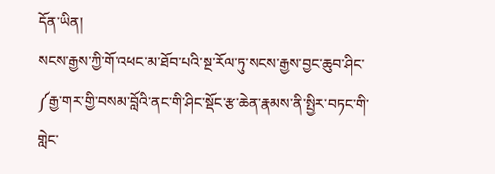དོན་ཡིན།
སངས་རྒྱས་ཀྱི་གོ་འཕང་མ་ཐོབ་པའི་སྔ་རོལ་ཏུ་སངས་རྒྱས་བྱང་ཆུབ་ཤིང་ ༼རྒྱ་གར་གྱི་བསམ་བློའི་ནང་གི་ཤིང་སྡོང་རྩ་ཆེན་རྣམས་ནི་སྤྱིར་བཏང་གི་གླེང་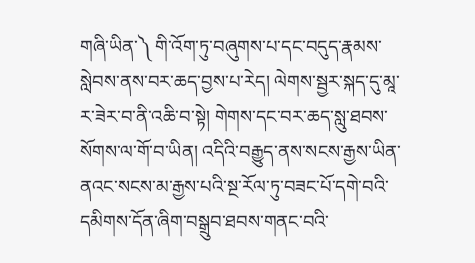གཞི་ཡིན་༽ གི་འོག་ཏུ་བཞུགས་པ་དང་བདུད་རྣམས་སླེབས་ནས་བར་ཆད་བྱས་པ་རེད། ལེགས་སྦྱར་སྐད་དུ་མཱ་ར་ཟེར་བ་ནི་འཆི་བ་སྟེ། གེགས་དང་བར་ཆད་སླུ་ཐབས་སོགས་ལ་གོ་བ་ཡིན། འདིའི་བརྒྱུད་ནས་སངས་རྒྱས་ཡིན་ནའང་སངས་མ་རྒྱས་པའི་སྔ་རོལ་ཏུ་བཟང་པོ་དགེ་བའི་དམིགས་དོན་ཞིག་བསྒྲུབ་ཐབས་གནང་བའི་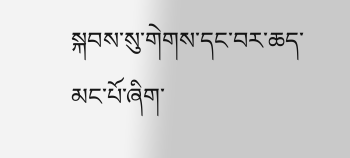སྐབས་སུ་གེགས་དང་བར་ཆད་མང་པོ་ཞིག་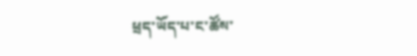ཕྲད་ཡོད་པ་ང་ཚོས་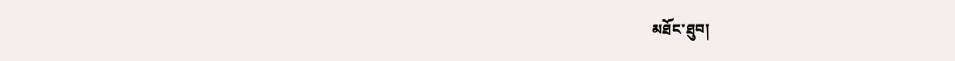མཐོང་ཐུབ།